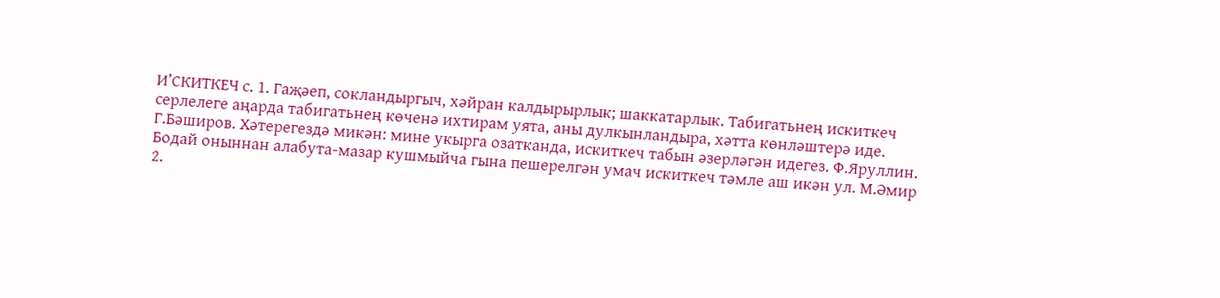И’СКИТКЕЧ с. 1. Гаҗәеп, сокландыргыч, хәйран калдырырлык; шаккатарлык. Табигатьнең искиткеч серлелеге аңарда табигатьнең көченә ихтирам уята, аны дулкынландыра, хәтта көнләштерә иде. Г.Бәширов. Хәтерегездә микән: мине укырга озатканда, искиткеч табын әзерләгән идегез. Ф.Яруллин. Бодай оныннан алабута-мазар кушмыйча гына пешерелгән умач искиткеч тәмле аш икән ул. М.Әмир 2.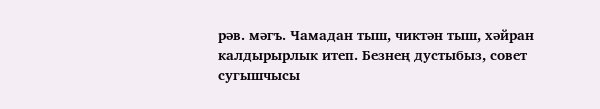рәв. мәгъ. Чамадан тыш, чиктән тыш, хәйран калдырырлык итеп. Безнең дустыбыз, совет сугышчысы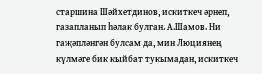старшина Шәйхетдинов, искиткеч әрнеп, газапланып һәлак булган. А.Шамов. Ни гаҗәпләнгән булсам да, мин Люциянең күлмәге бик кыйбат тукымадан, искиткеч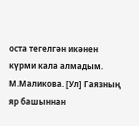оста тегелгән икәнен күрми кала алмадым. М.Маликова. [Ул] Гаязның яр башыннан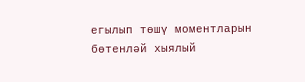егылып төшү моментларын бөтенләй хыялый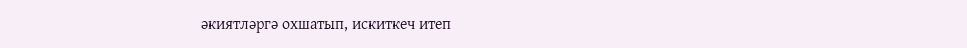әкиятләргә охшатып, искиткеч итеп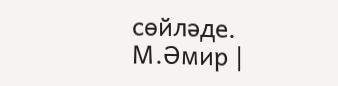сөйләде. М.Әмир |